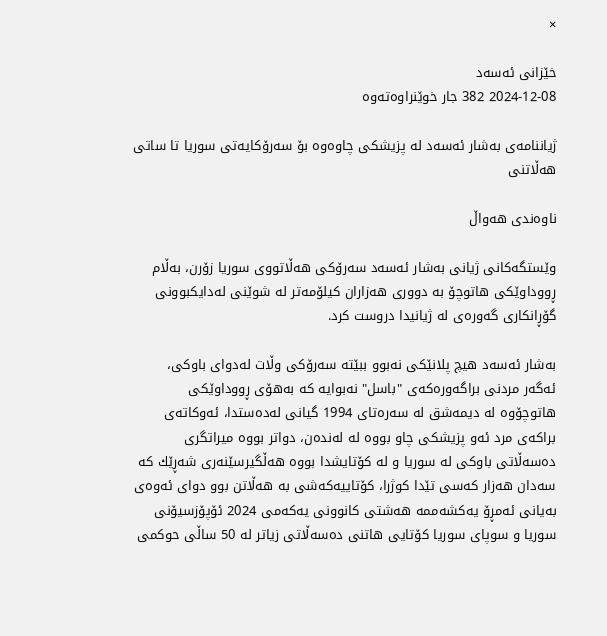×

خێزانی ئەسەد
2024-12-08 382 جار خوێنراوەتەوە

ژیاننامه‌ى به‌شار ئه‌سه‌د له‌ پزیشكى چاوه‌وه‌ بۆ سه‌رۆكایه‌تى سوریا تا ساتى هه‌ڵاتنى

ناوەندی هەواڵ

وێستگه‌كانى ژیانى به‌شار ئه‌سه‌د سه‌رۆكى هه‌ڵاتووى سوریا زۆرن، به‌ڵام ڕووداوێكى هاتوچۆ به‌ دوورى هه‌زاران كیلۆمه‌تر له‌ شوێنى له‌دایكبوونى گۆڕانكارى گه‌وره‌ى له‌ ژیانیدا دروست كرد.

به‌شار ئه‌سه‌د هیچ پلانێكى نه‌بوو ببێته‌ سه‌رۆكى وڵات له‌دواى باوكى، ئه‌گه‌ر مردنى براگه‌وره‌كه‌ى "باسل" نه‌بوایه‌ كه‌ به‌هۆى ڕووداوێكى هاتوچۆوه‌ له‌ دیمه‌شق له‌ سه‌ره‌تاى 1994 گیانى له‌ده‌ستدا، ئه‌وكاته‌ى براكه‌ى مرد ئه‌و پزیشكى چاو بووه‌ له‌ له‌نده‌ن، دواتر بووه‌ میراتگرى ده‌سه‌ڵاتى باوكى له‌ سوریا و له‌ كۆتایشدا بووه‌ هه‌ڵگیرسێنه‌رى شه‌ڕێك كه‌ سه‌دان هه‌زار كه‌سى تێدا كوژرا، كۆتاییه‌كه‌شى به‌ هه‌ڵاتن بوو دواى ئه‌وه‌ى به‌یانى ئه‌مڕۆ یه‌كشه‌ممه‌ هه‌شتى كانوونى یه‌كه‌مى 2024 ئۆپۆزسیۆنى سوریا و سوپاى سوریا كۆتایى هاتنى ده‌سه‌ڵاتى زیاتر له‌ 50 ساڵى حوكمى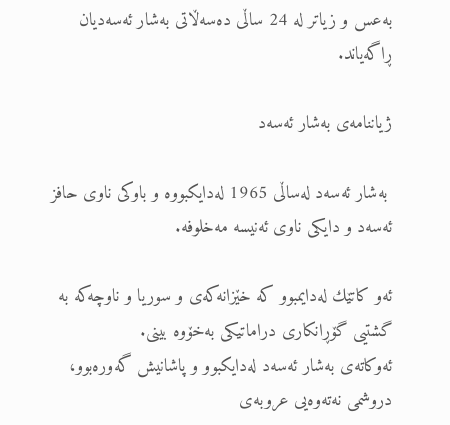به‌عس و زیاتر له‌ 24 ساڵى ده‌سه‌ڵاتى به‌شار ئه‌سه‌دیان ڕاگه‌یاند.

ژیاننامه‌ى به‌شار ئه‌سه‌د

 به‌شار ئه‌سه‌د له‌ساڵى 1965 له‌دایكبووه‌ و باوكى ناوى حافز ئه‌سه‌د و دایكى ناوى ئه‌نیسه‌ مه‌خلوفه‌.

ئه‌و كاتێك له‌دایمبوو كه‌ خێزانه‌كه‌ى و سوریا و ناوچه‌كه‌ به‌ گشتیی گۆڕانكارى دراماتیكى به‌خۆوه‌ بینى.
ئه‌وكاته‌ى به‌شار ئه‌سه‌د له‌دایكبوو و پاشانیش گه‌وره‌بوو، دروشمى نه‌ته‌وه‌یى عروبه‌ى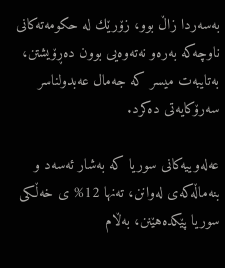به‌سه‌ردا زاڵ بوو، زۆرێك له‌ حكومه‌ته‌كانى ناوچه‌كه‌ به‌ره‌و نه‌ته‌وه‌یى بوون ده‌ڕۆیشتن، به‌تایبه‌ت میسر كه‌ جه‌مال عه‌بدولناسر سه‌رۆكایه‌تى ده‌كرد.

عه‌له‌وییه‌كانى سوریا كه‌ به‌شار ئه‌سه‌د و بنه‌ماڵه‌كه‌ى له‌وانن، ته‌نها 12% ى خه‌ڵكى سوریا پێكده‌هێنن، به‌ڵام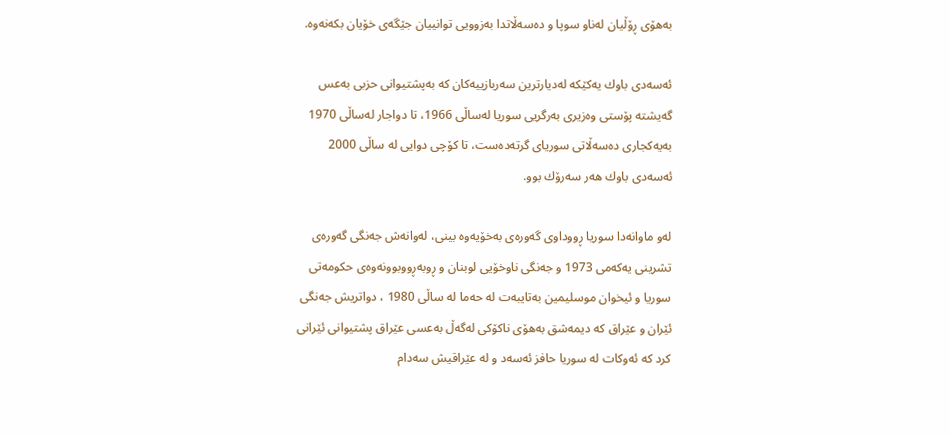به‌هۆى ڕۆڵیان له‌ناو سوپا و ده‌سه‌ڵاتدا به‌زوویى توانییان جێگه‌ى خۆیان بكه‌نه‌وه‌.

ئه‌سه‌دى باوك یه‌كێكه‌ له‌دیارترین سه‌ربازییه‌كان كه‌ به‌پشتیوانى حزبى به‌عس گه‌یشته‌ پۆستى وه‌زیرى به‌رگریی سوریا له‌ساڵى 1966، تا دواجار له‌ساڵى 1970 به‌یه‌كجارى ده‌سه‌ڵاتى سوریاى گرته‌ده‌ست، تا كۆچى دوایی له‌ ساڵى 2000 ئه‌سه‌دى باوك هه‌ر سه‌رۆك بوو.

له‌و ماوانه‌دا سوریا ڕووداوى گه‌وره‌ى به‌خۆیه‌وه‌ بینى، له‌وانه‌ش جه‌نگى گه‌وره‌ى تشرینى یه‌كه‌مى 1973 و جه‌نگى ناوخۆیى لوبنان و ڕوبه‌ڕووبوونه‌وه‌ى حكومه‌تى سوریا و ئیخوان موسلیمین به‌تایبه‌ت له‌ حه‌ما له‌ ساڵى 1980 ، دواتریش جه‌نگى ئێران و عێراق كه‌ دیمه‌شق به‌هۆى ناكۆكى له‌گه‌ڵ به‌عسى عێراق پشتیوانى ئێرانى كرد كه‌ ئه‌وكات له‌ سوریا حافز ئه‌سه‌د و له‌ عێراقیش سه‌دام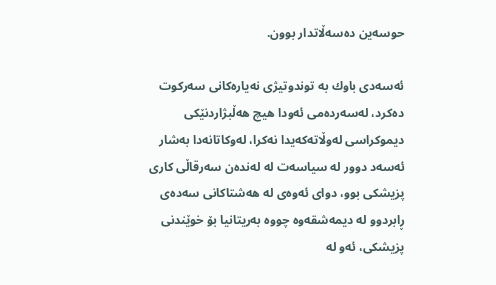حوسه‌ین ده‌سه‌ڵاتدار بوون.

ئه‌سه‌دى باوك به‌ توندوتیژى نه‌یاره‌كانى سه‌ركوت ده‌كرد، له‌سه‌رده‌مى ئه‌ودا هیچ هه‌ڵبژاردنێكى دیموكراسى له‌وڵاته‌كه‌یدا نه‌كرا، له‌وكاتانه‌دا به‌شار ئه‌سه‌د دوور له‌ سیاسه‌ت له‌ له‌نده‌ن سه‌رقاڵى كارى پزیشكى بوو، دواى ئه‌وه‌ى له‌ هه‌شتاكانى سه‌ده‌ى ڕابردوو له‌ دیمه‌شقه‌وه‌ چووه‌ به‌ریتانیا بۆ خوێندنى پزیشكى، ئه‌و له‌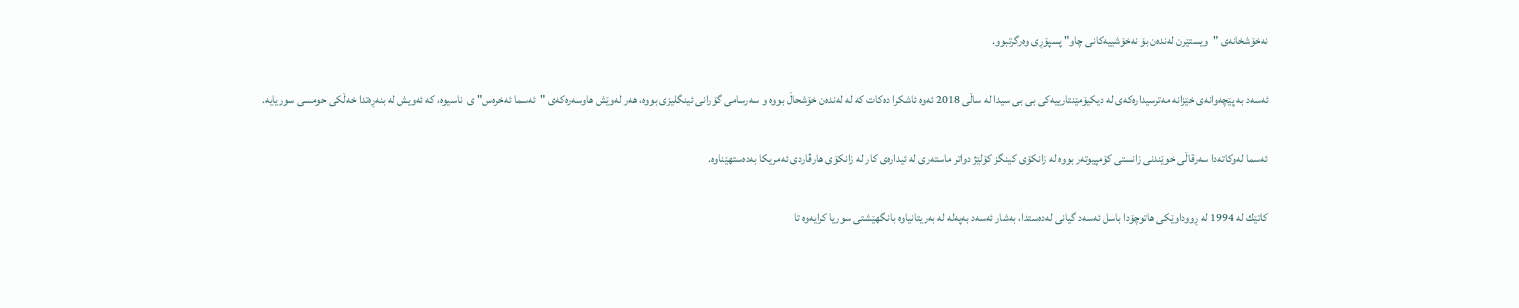نه‌خۆشخانه‌ى "ویستێرن له‌نده‌ن بۆ نه‌خۆشییه‌كانى چاو" پسپۆڕى وه‌رگرتبوو.

ئه‌سه‌د به‌ پێچه‌وانه‌ى خێزانه‌ مه‌ترسیداره‌كه‌ى له‌ دیكیۆمێنتارییه‌كى بى بى سیدا له‌ ساڵى 2018 ئه‌وه‌ ئاشكرا ده‌كات كه‌ له‌ له‌نده‌ن خۆشحاڵ بووه‌ و سه‌رسامى گۆرانى ئینگلیزى بووه‌، هه‌ر له‌وێش هاوسه‌ره‌كه‌ى "ئه‌سما ئه‌خره‌س" ى  ناسیوه‌، كه‌ ئه‌ویش له‌ بنه‌ڕه‌تدا خه‌ڵكى حومسى سوریایه‌.

ئه‌سما له‌وكاته‌دا سه‌رقاڵى خوێندنى زانستى كۆمپیوته‌ر بووه‌ له‌ زانكۆى كینگز كۆلێژ دواتر ماسته‌رى له‌ ئیداره‌ى كار له‌ زانكۆى هارڤاردى ئه‌مریكا به‌ده‌ستهێناوه‌.

كاتێك له‌ 1994 له‌ ڕووداوێكى هاتوچۆدا باسل ئه‌سه‌د گیانى له‌ده‌ستدا، به‌شار ئه‌سه‌د به‌په‌له‌ له‌ به‌ریتانیاوه‌ بانگهێشتى سوریا كرایه‌وه‌ تا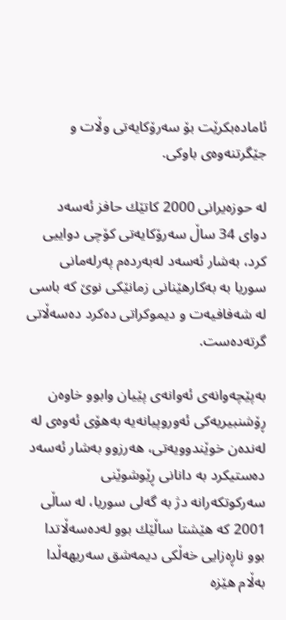ئاماده‌بكرێت بۆ سه‌رۆكایه‌تى وڵات و جێگرتنه‌وه‌ى باوكى.

له‌ حوزه‌یرانى 2000 كاتێك حافز ئه‌سه‌د دواى 34 ساڵ سه‌رۆكایه‌تى كۆچى دواییى كرد، به‌شار ئه‌سه‌د له‌به‌رده‌م په‌رله‌مانى سوریا به‌ به‌كارهێنانى زمانێكى نوێ كه‌ باسى له‌ شه‌فافیه‌ت و دیموكراتى ده‌كرد ده‌سه‌ڵاتى گرته‌ده‌ست.

به‌پێچه‌وانه‌ى ئه‌وانه‌ى پێیان وابوو خاوه‌ن ڕۆشنبیریه‌كى ئه‌وروپیانه‌یه‌ به‌هۆى ئه‌وه‌ى له‌ له‌نده‌ن خوێندوویه‌تى، هه‌رزوو به‌شار ئه‌سه‌د ده‌ستیكرد به‌ دانانى ڕێوشوێنى سه‌ركوتكه‌رانه‌ دژ به‌ گه‌لى سوریا، له‌ ساڵى 2001 كه‌ هێشتا ساڵێك بوو له‌ده‌سه‌ڵاتدا بوو ناڕه‌زایى خه‌ڵكى دیمه‌شق سه‌ریهه‌ڵدا به‌ڵام هێزه‌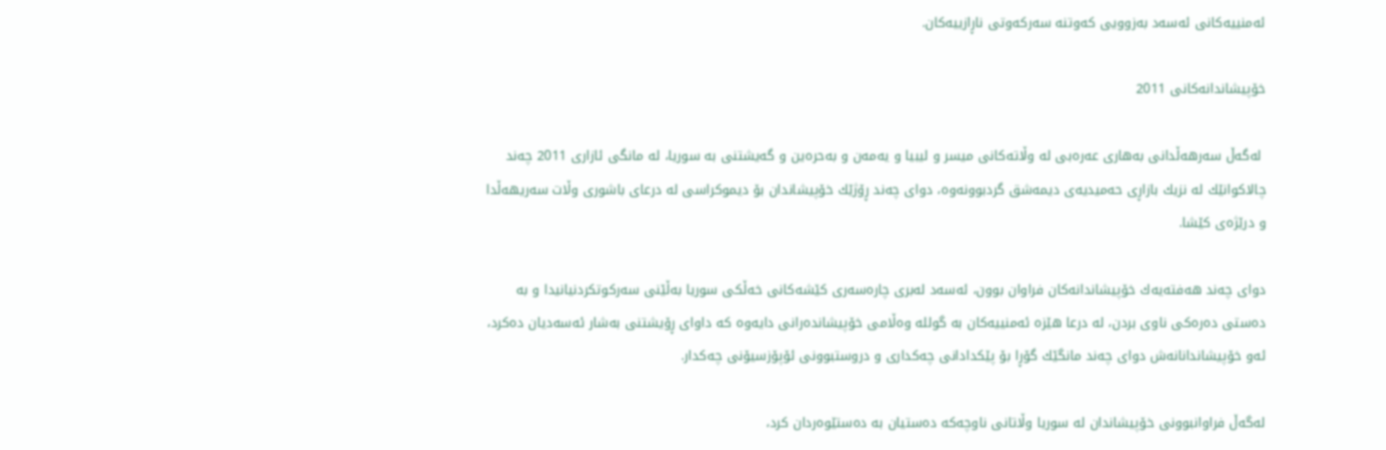ئه‌منییه‌كانى ئه‌سه‌د به‌زوویى كه‌وتنه‌ سه‌ركه‌وتى ناڕازییه‌كان.

خۆپیشاندانه‌كانى 2011

 له‌گه‌ڵ سه‌رهه‌ڵدانى به‌هارى عه‌ره‌بى له‌ وڵاته‌كانى میسر و لیبیا و یه‌مه‌ن و به‌حره‌ین و گه‌یشتنى به‌ سوریا، له‌ مانگى ئازارى 2011 چه‌ند چالاكوانێك له‌ نزیك بازاڕى حه‌میدیه‌ى دیمه‌شق گردبوونه‌وه‌، دواى چه‌ند ڕۆژێك خۆپیشاندان بۆ دیموكراسى له‌ درعاى باشورى وڵات سه‌ریهه‌ڵدا و درێژه‌ى كێشا.

دواى چه‌ند هه‌فته‌یه‌ك خۆپیشاندانه‌كان فراوان بوون، ئه‌سه‌د له‌برى چاره‌سه‌رى كێشه‌كانى خه‌ڵكى سوریا به‌ڵێنى سه‌ركوتكردنیانیدا و به‌ ده‌ستى ده‌ره‌كى ناوى بردن، له‌ درعا هێزه‌ ئه‌منییه‌كان به‌ گولله‌ وه‌ڵامى خۆپیشانده‌رانى دایه‌وه‌ كه‌ داواى ڕۆیشتنى به‌شار ئه‌سه‌دیان ده‌كرد، ئه‌و خۆپیشاندانانه‌ش دواى چه‌ند مانگێك گۆڕا بۆ پێكدادانى چه‌كدارى و دروستبوونى ئۆپۆزسیۆنى چه‌كدار.

له‌گه‌ڵ فراوانبوونى خۆپیشاندان له‌ سوریا وڵاتانى ناوچه‌كه‌ ده‌ستیان به‌ ده‌ستێوه‌ردان كرد،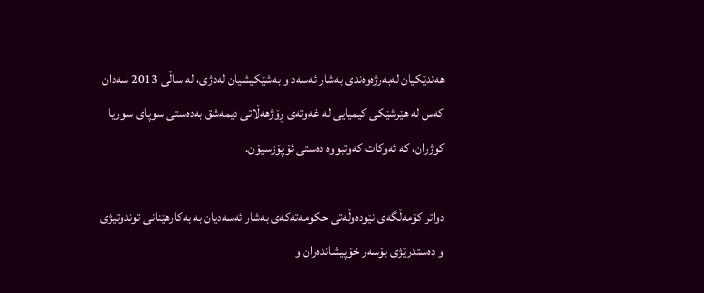هه‌ندێكیان له‌به‌رژه‌وه‌ندى به‌شار ئه‌سه‌د و به‌شێكیشیان له‌دژى، له‌ ساڵى 2013 سه‌دان كه‌س له‌ هێرشێكى كیمیایى له‌ غه‌وته‌ى ڕۆژهه‌ڵاتى دیمه‌شق به‌ده‌ستى سوپاى سوریا كوژران، كه‌ ئه‌وكات كه‌وتبووه‌ ده‌ستى ئۆپۆزسیۆن.

دواتر كۆمه‌ڵگه‌ى نێوده‌وڵه‌تى حكومه‌ته‌كه‌ى به‌شار ئه‌سه‌دیان به‌ به‌كارهێنانى توندوتیژى و ده‌ستدرێژى بۆسه‌ر خۆپیشانده‌ران و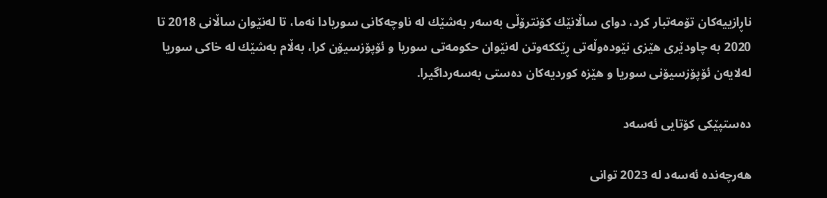ناڕازییه‌كان تۆمه‌تبار كرد، دواى ساڵانێك كۆنترۆڵى به‌سه‌ر به‌شێك له‌ ناوچه‌كانى سوریادا نه‌ما، تا له‌نێوان ساڵانى 2018 تا 2020 به‌ چاودێرى هێزى نێوده‌وڵه‌تى ڕێككه‌وتن له‌نێوان حكومه‌تى سوریا و ئۆپۆزسیۆن كرا، به‌ڵام به‌شێك له‌ خاكى سوریا له‌لایه‌ن ئۆپۆزسیۆنى سوریا و هێزه‌ كوردیه‌كان ده‌ستى به‌سه‌رداگیرا.

دەستپێکی کۆتایی ئەسەد

هه‌رچه‌نده‌ ئه‌سه‌د له‌ 2023 توانى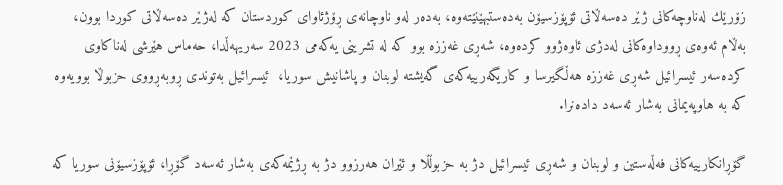زۆرێك له‌ناوچه‌كانى ژێر ده‌سه‌ڵاتى ئۆپۆزسیۆن به‌ده‌ستبهێنێته‌وه‌، به‌ده‌ر له‌و ناوچانه‌ى ڕۆژئاواى كوردستان كه‌ له‌ژێر ده‌سه‌ڵاتى كوردا بوون، به‌ڵام ئه‌وه‌ى ڕووداوه‌كانى له‌دژى ئاوه‌ژوو كرده‌وه‌، شه‌ڕى غه‌ززه‌ بوو كه‌ له‌ تشرینى یه‌كه‌مى 2023 سه‌ریهه‌ڵدا، حه‌ماس هێرشى له‌ناكاوى كرده‌سه‌ر ئیسرائیل شه‌ڕى غه‌ززه‌ هه‌ڵگیرسا و كاریگه‌رییه‌كه‌ى گه‌یشته‌ لوبنان و پاشانیش سوریا،  ئیسرائیل به‌توندى ڕوبه‌ڕووى حزبوڵا بوویه‌وه‌ كه‌ به‌ هاوپه‌یمانى به‌شار ئه‌سه‌د داده‌نرا.

گۆڕانكارییه‌كانى فه‌ڵه‌ستین و لوبنان و شه‌ڕى ئیسرائیل دژ به‌ حزبوڵڵا و ئێران هه‌رزوو دژ به‌ ڕژێمه‌كه‌ى به‌شار ئه‌سه‌د گۆڕا، ئۆپۆزسیۆنى سوریا كه‌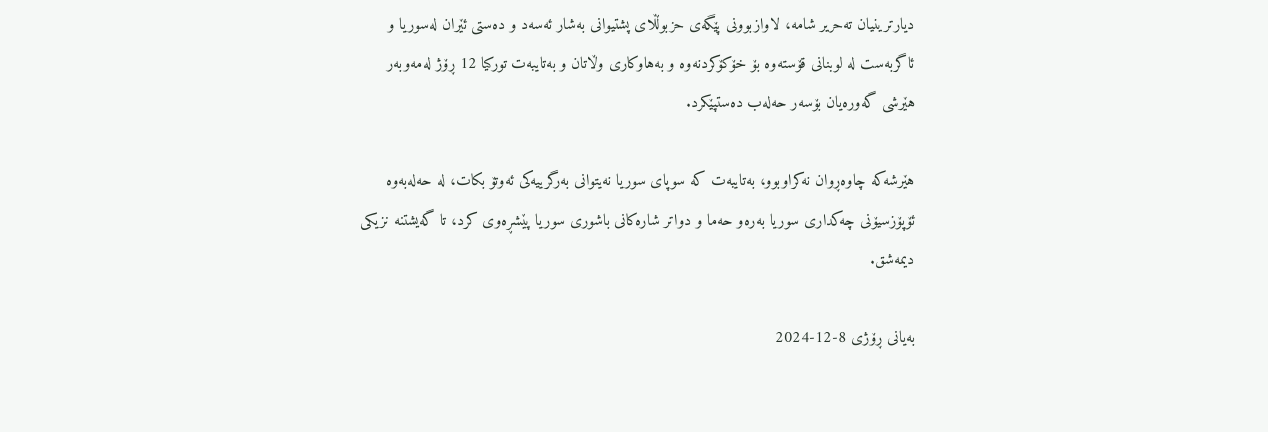دیارترینیان ته‌حریر شامه‌، لاوازبوونى پێگه‌ى حزبوڵڵاى پشتیوانى به‌شار ئه‌سه‌د و ده‌ستى ئێران له‌سوریا و ئاگربه‌ست له‌ لوبنانى قۆسته‌وه‌ بۆ خۆكۆكردنه‌وه‌ و به‌هاوكارى وڵاتان و به‌تایبه‌ت توركیا 12 ڕۆژ له‌مه‌وبه‌ر هێرشى گه‌وره‌یان بۆسه‌ر حه‌له‌ب ده‌ستپێكرد.

هێرشه‌كه‌ چاوه‌ڕوان نه‌كراوبوو، به‌تایبه‌ت كه‌ سوپاى سوریا نه‌یتوانى به‌رگرییه‌كى ئه‌وتۆ بكات، له‌ حه‌له‌به‌وه‌ ئۆپۆزسیۆنى چه‌كدارى سوریا به‌ره‌و حه‌ما و دواتر شاره‌كانى باشورى سوریا پێشڕه‌وى كرد، تا گه‌یشتنه‌ نزیكى دیمه‌شق.

به‌یانى ڕۆژى 8-12-2024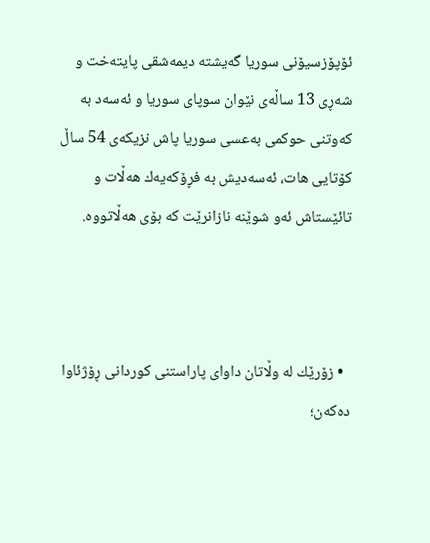ئۆپۆزسیۆنى سوریا گه‌یشته‌ دیمه‌شقى پایته‌خت و شه‌ڕى 13 ساڵه‌ى نێوان سوپاى سوریا و ئه‌سه‌د به‌ كه‌وتنى حوكمى به‌عسى سوریا پاش نزیكه‌ى 54 ساڵ كۆتایى هات، ئه‌سه‌دیش به‌ فڕۆكه‌یه‌ك هه‌ڵات و تائێستاش ئه‌و شوێنه‌ نازانرێت كه‌ بۆى هه‌ڵاتووه‌.



  • زۆرێك لە وڵاتان داوای پاراستنی كوردانی ڕۆژئاوا دەكەن؛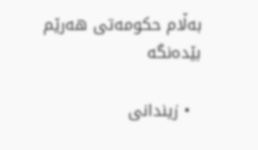بەڵام حكومەتی هەرێم بێدەنگە

  • زیندانی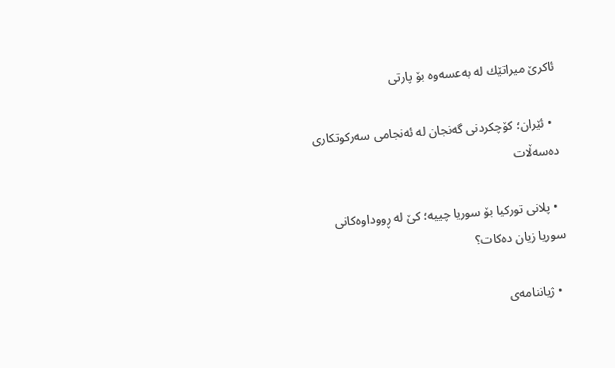ئاكرێ میراتێك لە بەعسەوە بۆ پارتی

  • ئێران؛ کۆچکردنی گەنجان لە ئەنجامی سەرکوتکاری دەسەڵات

  • پلانی توركیا بۆ سوریا چییە؛ كێ لە ڕووداوەكانی سوریا زیان دەكات؟

  • ژیاننامه‌ى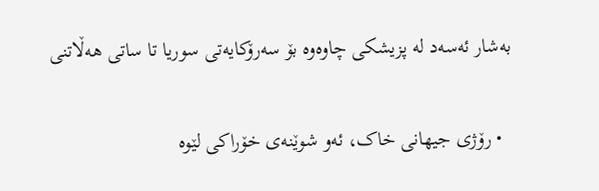به‌شار ئه‌سه‌د له‌ پزیشكى چاوه‌وه‌ بۆ سه‌رۆكایه‌تى سوریا تا ساتى هه‌ڵاتنى

  • رۆژی جیهانی خاک، ئەو شوێنەی خۆراکی لێوە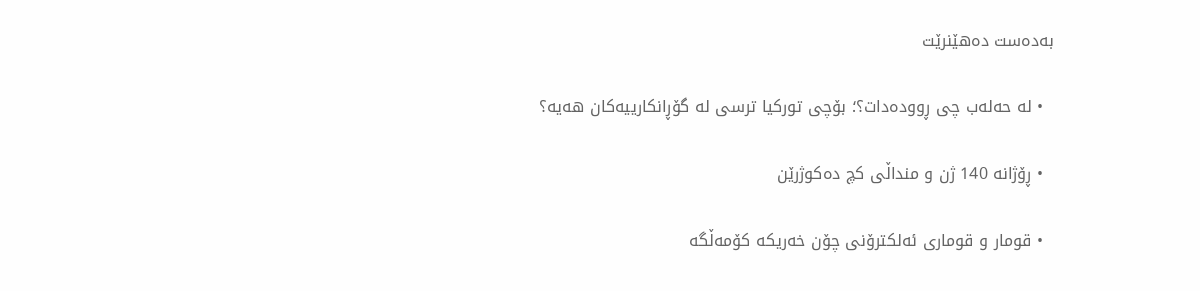بەدەست دەهێنرێت

  • لە حەلەب چی ڕوودەدات؟؛ بۆچی توركیا ترسی لە گۆڕانكارییەكان هەیە؟

  • ڕۆژانە 140 ژن و منداڵی كچ دەكوژرێن

  • قومار و قوماری ئەلكترۆنی چۆن خەریكە كۆمەڵگە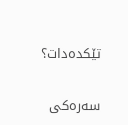تێكدەدات؟

سەرەکی